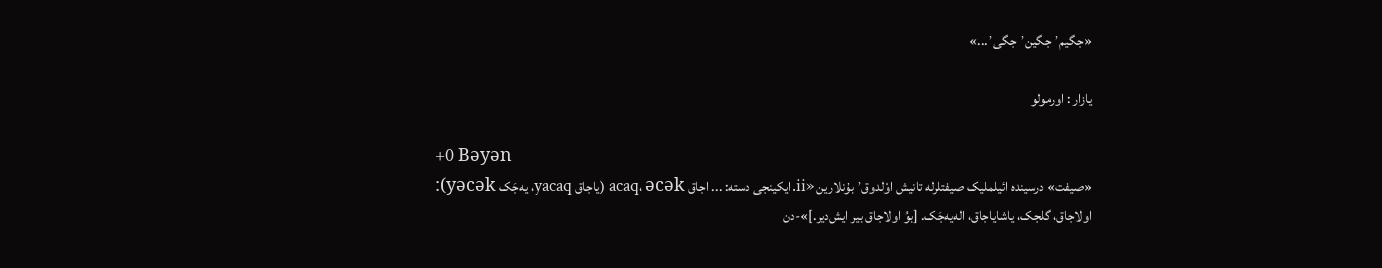«جگیم٬ جگین٬ جگی٬...»

یازار : اورمولو

+0 Bəyən
«صیفت» درسینده ائیلملیک صیفتلرله تانیش اوْلدوق٬ بۇنلارین «ii.ایکینجی دسته: ... اجاق acaq، əcək (یاجاق yacaq، یه‌جَک yəcək): اولاجاق، گلجک، یاشایاجاق، اله‌یه‌جَک. [بوُ اولاجاق بیر ایش‌دیر.]»-دن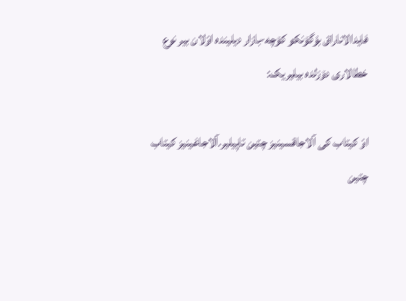فایدالاناراق بۇگۆنکو کۆچه-بازار دیلینده اوْلان بیر نوع خطالاری دۆزلده بیلیریک:

اوْ کیتاب کی آلاجاقسینیز چتین تاپیلیر.آلاجاغینیز کیتاب چتین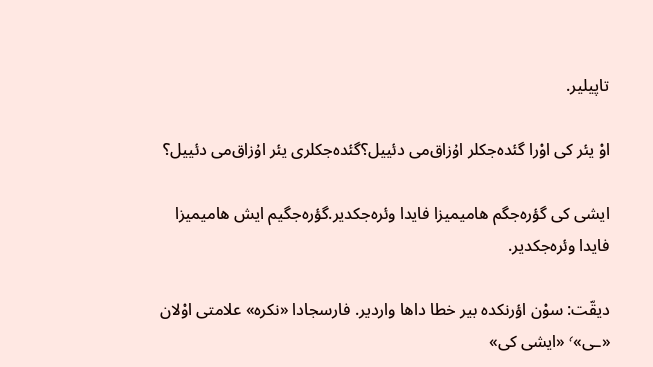تاپیلیر.

اوْ یئر کی اوْرا گئده‌جکلر اۇزاق‌می دئییل؟گئده‌جکلری یئر اۇزاق‌می دئییل؟

ایشی کی گؤره‌جگم هامیمیزا فایدا وئره‌جکدیر.گؤره‌جگیم ایش هامیمیزا فایدا وئره‌جکدیر.

دیقّت: سوْن اؤرنکده بیر خطا داها واردیر. فارسجادا «نکره» علامتی اوْلان «ـی»٬ «ایشی کی»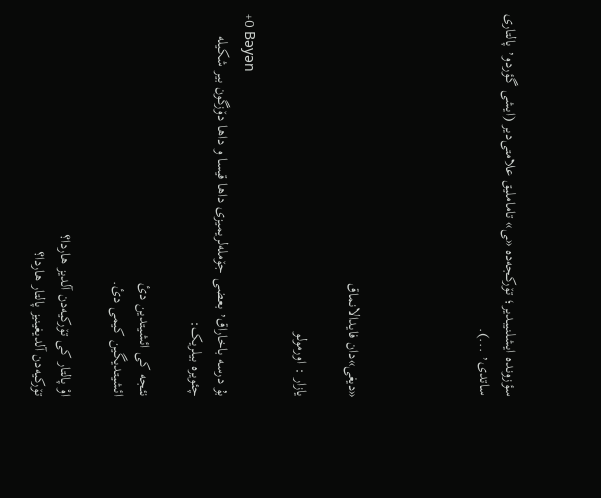سؤزونده ایشلنیبدیر؛ تۆرکجه‌ده «ـی» تاماملیق علامتی‌دیر (ایشی گؤردو٬ پالتاری ساتدی٬ ...).




«دیغی»دان فایدالانماق

یازار : اورمولو

+0 Bəyən
بۇ درسه باخاراق٬ بعضی جۆمله‌لریمیزی داها قیسا و داها دۆزگون بیر شکیله چئویره بیلریک:

نئجه کی ائشیتدین دئ
ائشیتدیگین کیمی دئ.

اوْ پالتار کی تۆرکیه‌دن آلدیز هاردا؟
تۆرکیه‌دن آلدیغینیز پالتار هاردا؟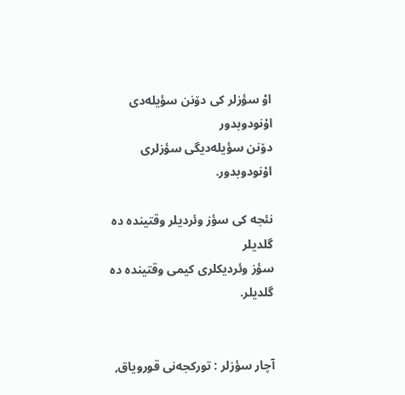اوْ سؤزلر کی دۆنن سؤیله‌دی اۇنودوبدور
دۆنن سؤیله‌دیگی سؤزلری اۇنودوبدور.

نئجه کی سؤز وئردیلر وقتینده ده گلدیلر
سؤز وئردیکلری کیمی وقتینده ده گلدیلر.


آچار سؤزلر : تورکجه‌نی قورویاق,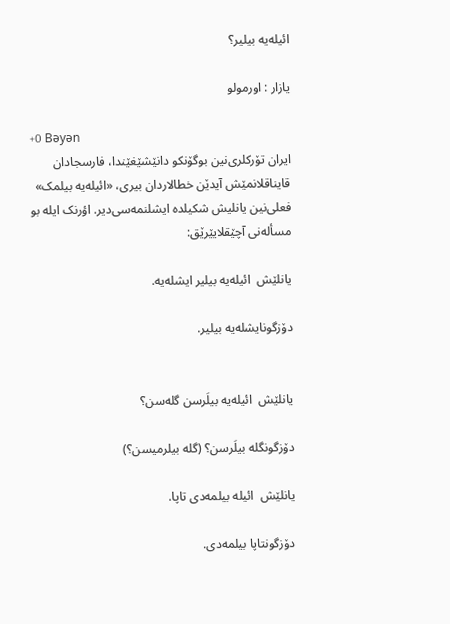ائیله‌یه بیلیر؟

یازار : اورمولو

+0 Bəyən
ایران تۆرکلری‌نین بوگۆنکو دانێشێغێندا، فارسجادان قایناقلانمێش آیدێن خطالاردان بیری، «ائیله‌یه بیلمک» فعلی‌نین یانلیش شکیلده ایشلنمه‌سی‌دیر. اؤرنک ایله بو مسأله‌نی آچێقلایێرێق:

یانلێش  ائیله‌یه بیلیر ایشله‌یه.

دۆزگونایشله‌یه بیلیر.


یانلێش  ائیله‌یه بیلَرسن گله‌سن؟

دۆزگونگله بیلَرسن؟ (گله بیلرمیسن؟)

یانلێش  ائیله بیلمه‌دی تاپا.

دۆزگونتاپا بیلمه‌دی.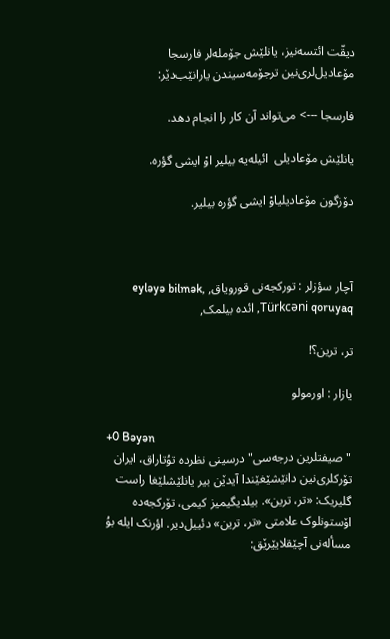دیقّت ائتسه‌نیز، یانلێش جۆمله‌لر فارسجا مۆعادیل‌لری‌نین ترجۆمه‌سیندن یارانێب‌دێر:

فارسجا ---> می‌تواند آن کار را انجام دهد.

یانلێش مۆعادیلی  ائیله‌یه بیلیر اوْ ایشی گؤره.

دۆزگون مۆعادیلیاوْ ایشی گؤره بیلیر.



آچار سؤزلر : تورکجه‌نی قورویاق, eyləyə bilmək, Türkcəni qoruyaq, ائده بیلمک,

تر، ترین؟!

یازار : اورمولو

+0 Bəyən
"صیفتلرین درجه‌سی" درسینی نظرده توُتاراق، ایران تۆرکلری‌نین دانێشێغێندا آیدێن بیر یانلێشلێغا راست گلیریک: «تر، ترین». بیلدیگیمیز کیمی، تۆرکجه‌ده اۆستونلوک علامتی «تر، ترین» دئییل‌دیر. اؤرنک ایله بوُ مسأله‌نی آچێقلایێرێق: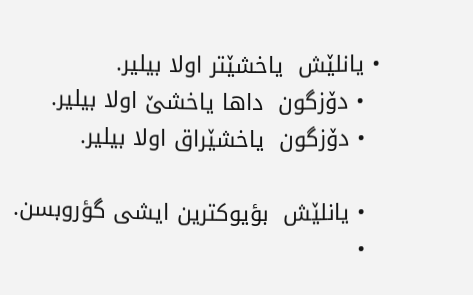• یانلێش  یاخشێتر اولا بیلیر.
  • دۆزگون  داها یاخشێ اولا بیلیر.
  • دۆزگون  یاخشێراق اولا بیلیر.

  • یانلێش  بؤیوکترین ایشی گؤروبسن.
  •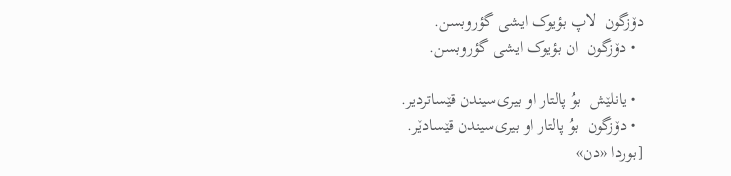دۆزگون  لاپ بؤیوک ایشی گؤروبسن.
  • دۆزگون  ان بؤیوک ایشی گؤروبسن.

  • یانلێش  بوُ پالتار او بیری‌سیندن قێساتردیر.
  • دۆزگون  بوُ پالتار او بیری‌سیندن قێسادێر.
[بوردا «دن»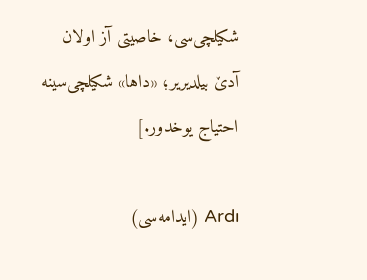شکیلچی‌سی، خاصیتی آز اولان آدێ بیلدیریر؛ «داها» شکیلچی‌سینه احتیاج یوخدور.]

Ardı (ایدامه‌سی)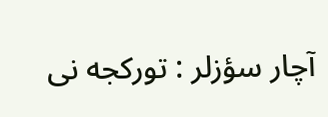آچار سؤزلر : تورکجه نی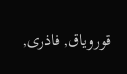قورویاق, فاذری,